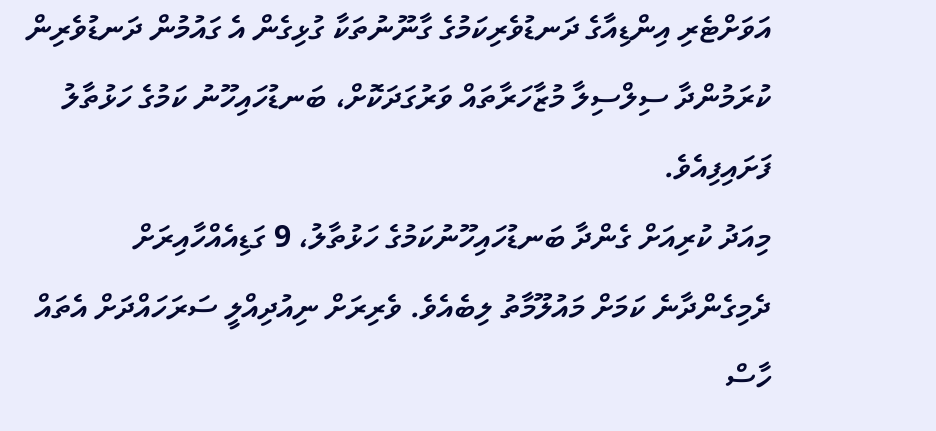އަވަށްޓެރި އިންޑިއާގެ ދަނޑުވެރިކަމުގެ ގާނޫނުތަކާ ގުޅިގެން އެ ގައުމުން ދަނޑުވެރިން ކުރަމުންދާ ސިލްސިލާ މުޒާހަރާތައް ވަރުގަދަކޮށް، ބަނޑުހައިހޫނު ކަމުގެ ހަޅުތާލު ފަށައިފިއެވެ.
މިއަދު ކުރިއަށް ގެންދާ ބަނޑުހައިހޫނުކަމުގެ ހަޅުތާލު، 9 ގަޑިއެއްހާއިރަށް ދެމިގެންދާނެ ކަމަށް މައުލޫމާތު ލިބެއެވެ. ވެރިރަށް ނިއުދިއްލީ ސަރަހައްދަށް އެތައް ހާސް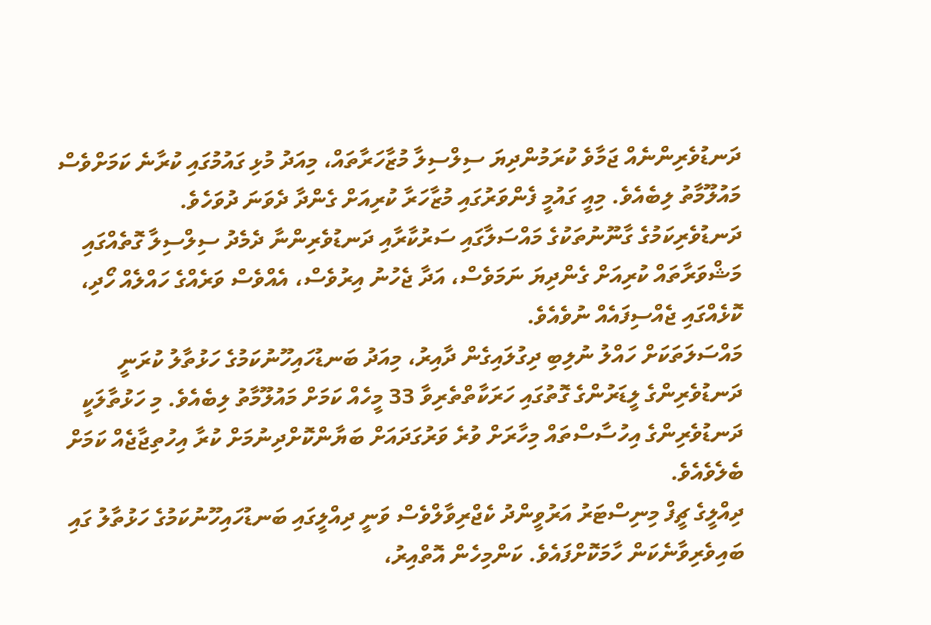ދަނޑުވެރިންނެއް ޖަމާވެ ކުރަމުންދިޔަ ސިލްސިލާ މުޒާހަރާތައް، މިއަދު މުޅި ގައުމުގައި ކުރާނެ ކަމަށްވެސް މައުލޫމާތު ލިބެއެވެ. މިއީ ގައުމީ ފެންވަރުގައި މުޒާހަރާ ކުރިއަށް ގެންދާ ދެވަނަ ދުވަހެވެ.
ދަނޑުވެރިކަމުގެ ގާނޫނުތަކުގެ މައްސަލާގައި ސަރުކާރާއި ދަނޑުވެރިންނާ ދެމެދު ސިލްސިލާ ގޮތެއްގައި މަޝްވަރާތައް ކުރިއަށް ގެންދިޔަ ނަމަވެސް، އަދާ ޖެހުނު އިރުވެސް، އެއްވެސް ވަރެއްގެ ހައްލެއް ހޯދި، ކޮޅެއްގައި ޖެއްސިފައެއް ނުވެއެވެ.
މައްސަލަތަކަށް ހައްލު ނުލިބި ދިގުލައިގެން ދާއިރު، މިއަދު ބަނޑުހައިހޫނުކަމުގެ ހަޅުތާލު ކުރަނީ ދަނޑުވެރިންގެ ލީޑަރުންގެ ގޮތުގައި ހަރަކާތްތެރިވާ 33 މީހެއް ކަމަށް މައުލޫމާތު ލިބެއެވެ. މި ހަޅުތާލަކީ ދަނޑުވެރިންގެ އިހުސާސްތައް މިހާރަށް ވުރެ ވަރުގަދައަށް ބަޔާންކޮށްދިނުމަށް ކުރާ އިހުތިޖާޖެއް ކަމަށް ބެލެވެއެވެ.
ދިއްލީގެ ޗީފް މިނިސްޓަރު އަރުވީންދު ކެޖްރިވާލްވެސް ވަނީ ދިއްލީގައި ބަނޑުހައިހޫނުކަމުގެ ހަޅުތާލު ގައި ބައިވެރިވާނެކަން ހާމަކޮށްފައެވެ. ކަންމިހެން އޮތްއިރު،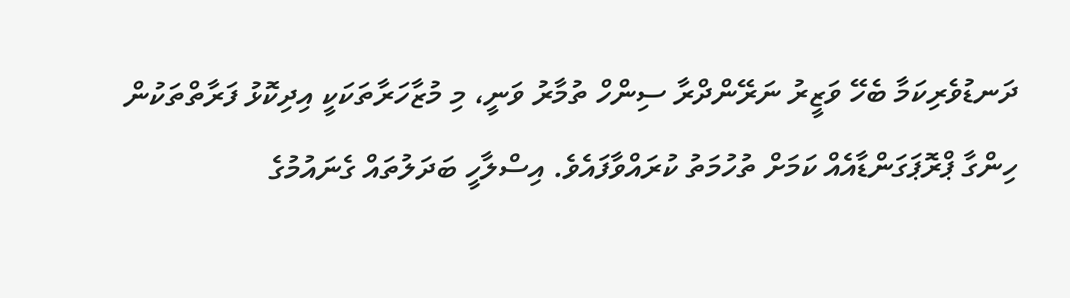ދަނޑުވެރިކަމާ ބެހޭ ވަޒީރު ނަރޭންދްރާ ސިންހް ތުމާރު ވަނީ، މި މުޒާހަރާތަކަކީ އިދިކޮޅު ފަރާތްތަކުން ހިންގާ ޕްރޮޕަގަންޑާއެއް ކަމަށް ތުހުމަތު ކުރައްވާފައެވެ. އިސްލާހީ ބަދަލުތައް ގެނައުމުގެ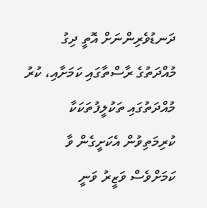ދަނޑުވެރިންނަށް އޮތީ ދިގު މުއްދަތުގެ ރާސްތާގައި ކަމަށާއި، ކުރު މުއްދަތުގައި ތަކުލީފުތަކަކާ ކުރިމަތިވުން އެކަށީގެން ވާ ކަމަށްވެސް ވަޒީރު ވަނީ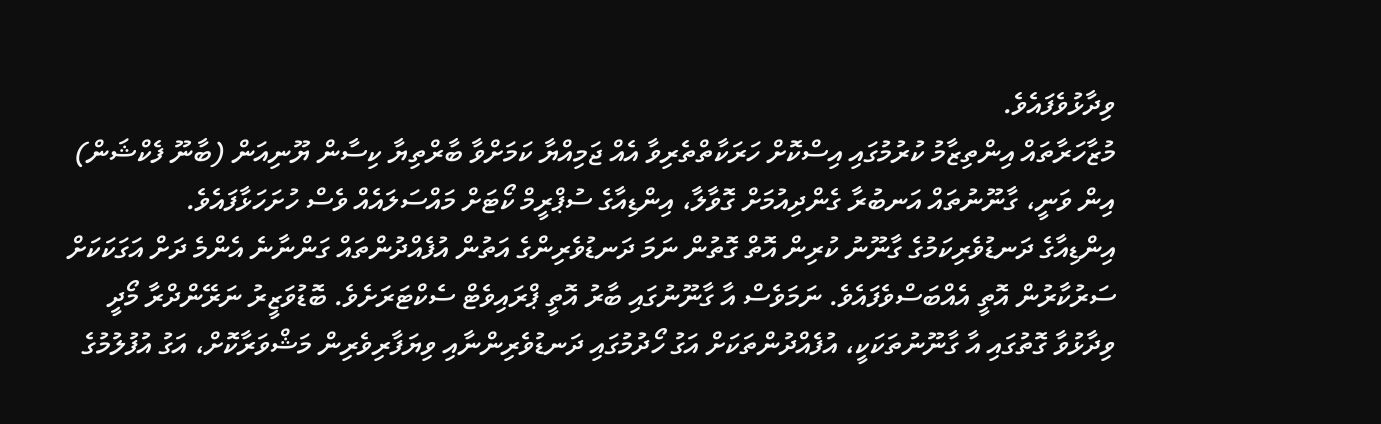ވިދާޅުވެފައެވެ.
މުޒާހަރާތައް އިންތިޒާމު ކުރުމުގައި އިސްކޮށް ހަރަކާތްތެރިވާ އެއް ޖަމިއްޔާ ކަމަށްވާ ބާރްތިޔާ ކިސާން ޔޫނިއަން (ބާނޫ ފެކްޝަން) އިން ވަނީ، ގާނޫނުތައް އަނބުރާ ގެންދިއުމަށް ގޮވާލާ، އިންޑިއާގެ ސުޕްރީމް ކޯޓަށް މައްސަލައެއް ވެސް ހުށަހަޅާފައެވެ.
އިންޑިއާގެ ދަނޑުވެރިކަމުގެ ގާނޫނު ކުރިން އޮތް ގޮތުން ނަމަ ދަނޑުވެރިންގެ އަތުން އުފެއްދުންތައް ގަންނާނެ އެންމެ ދަށް އަގަކަކަށް ސަރުކާރުން އޮތީ އެއްބަސްވެފައެވެ. ނަމަވެސް އާ ގާނޫނުގައި ބާރު އޮތީ ޕްރައިވެޓް ސެކްޓަރަށެވެ. ބޮޑުވަޒީރު ނަރޭންދްރާ މޯދީ ވިދާޅުވާ ގޮތުގައި އާ ގާނޫނުތަކަކީ، އުފެއްދުންތަކަށް އަގު ހޯދުމުގައި ދަނޑުވެރިންނާއި ވިޔަފާރިވެރިން މަޝްވަރާކޮށް، އަގު އުފުލުމުގެ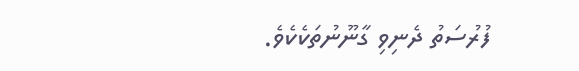ފުރުސަތު ދެނިވި ގާނޫނުތަކެކެވެ.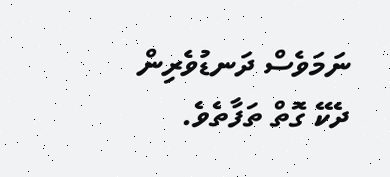ނަމަވެސް ދަނޑުވެރިން ދެކޭ ގޮތް ތަފާތެވެ.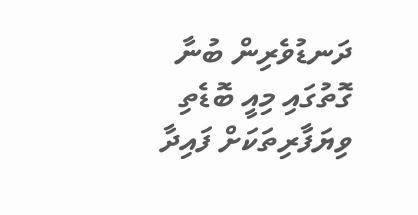ދަނޑުވެރިން ބުނާ ގޮތުގައި މިއީ ބޮޑެތި ވިޔަފާރިތަކަށް ފައިދާ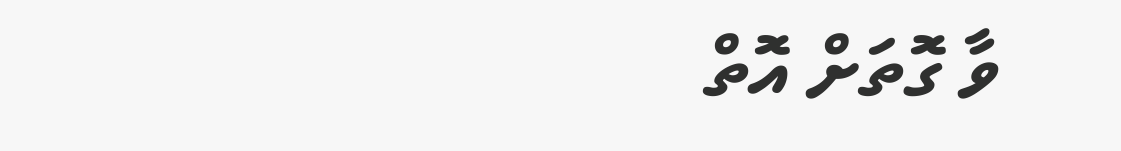ވާ ގޮތަށް އޮތް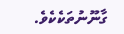ގާނޫނުތަކެކެވެ.